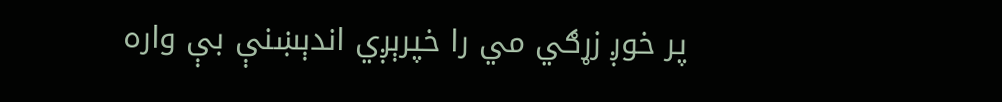پر خوږ زړګي مي را خپرېږي اندېښنې بې واره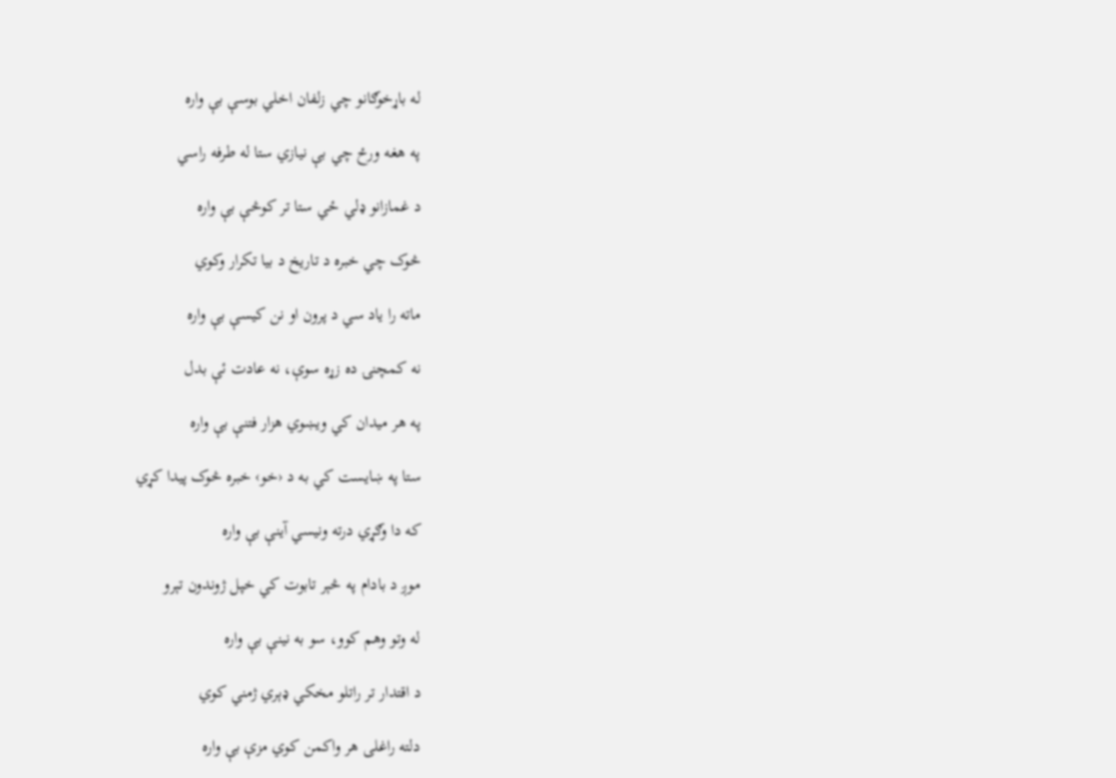له باړخوګانو چي زلفان اخلي بوسې بې واره

په هغه ورځ چي بې نيازي ستا له طرفه راسي

د غمازانو ډلي ځي ستا تر کوڅې بې واره

څوک چي خبره د تاريخ د بيا تکرار وکوي

ماته را ياد سي د پرون او نن کيسې بې واره

نه کمچنۍ ده زړه سوې، نه عادت ئې بدل

په هر ميدان کي ويښوي هزار فتنې بې واره

ستا په ښايست کي به د ‹خو› خبره څوک پيدا کړي

که دا وګړي درته ونيسي آينې بې واره

موږ د بادام په څېر تابوت کي خپل ژوندون تېرو

له وتو وهم کوو، سو به نينې بې واره

د اقتدار تر راتلو مخکي ډېري ژمني کوي

دلته راغلی هر واکمن کوي مزې بې واره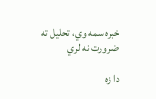خبره سمه وي، تحليل ته ضرورت نه لري

دا زه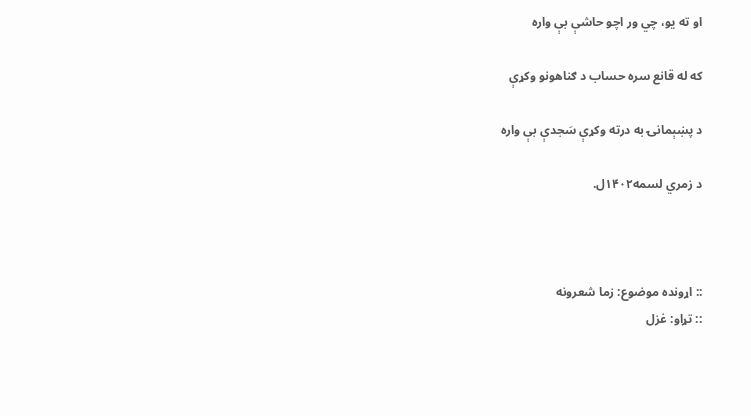او ته يو، چي ور اچو حاشې بې واره

که له قانع سره حساب د ګناهونو وکړې

د پښېمانۍ به درته وکړې سَجدې بې واره

د زمري لسمه۱۴۰۲ل.



:: اړونده موضوع: زما شعرونه
:: تړاو: غزل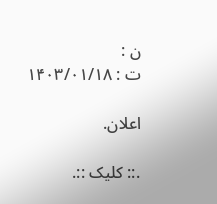ن :
ت : ۱۴۰۳/۰۱/۱۸

اعلان.

.:: کلیک ::.